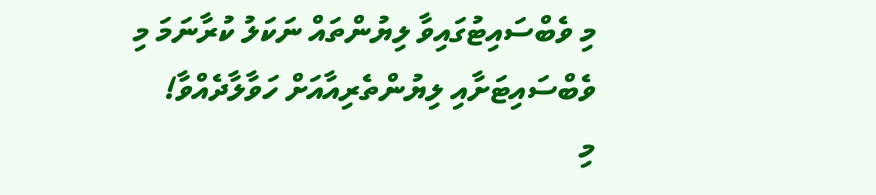މި ވެބްސައިޓުގައިވާ ލިޔުންތައް ނަކަލު ކުރާނަމަ މި ވެބްސައިޓަށާއި ލިޔުންތެރިއާއަށް ހަވާލާދެއްވާ!
މި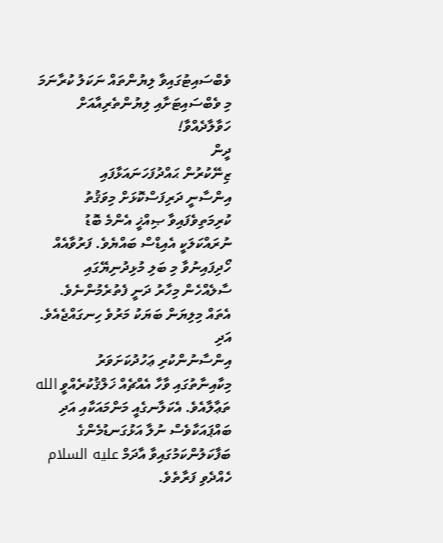ވެބްސައިޓުގައިވާ ލިޔުންތައް ނަކަލު ކުރާނަމަ މި ވެބްސައިޓަށާއި ލިޔުންތެރިއާއަށް ހަވާލާދެއްވާ!
ދީން
ޒިނޭކުރުން ޙައްދުފަހަނައަޅާފައި
އިންސާނީ ދަރިފަސްކޮޅަށް މިވަޤުތު ކުރިމަތިވެފައިވާ ޞިއްޚީ އެންމެ ބޮޑު ނުރައްކަލަކީ އެއިޑްސް ބައްޔެވެ. ފަރުވާއެއް ހޯދިފައިނުވާ މި ބަލި މުޅިދުނިޔޭގައި ސާލެއްހެން މިހާރު ދަނީ ފެތުރެމުންނެވެ. އެތައް މިލިޔަން ބަޔަކު މަރުވެ ހިނގައްޖެއެވެ. އަދި
އިންސާނުންކުރި ޢަހުދުކަށަވަރު
މިކާއިނާތުގައި ވާހާ އެއްޗެއް ޚަލްޤުކުރެއްވީ الله ތަޢާލާއެވެ. އެކަލާނގެއީ މަންމައަކާއި އަދި ބައްޕައަކާވެސް ނުލާ އަޅުގަނޑުމެންގެ ބަފާކަލުންކަމުގައިވާ އާދަމް عليه السلام ހެއްދެވި ފަރާތެވެ.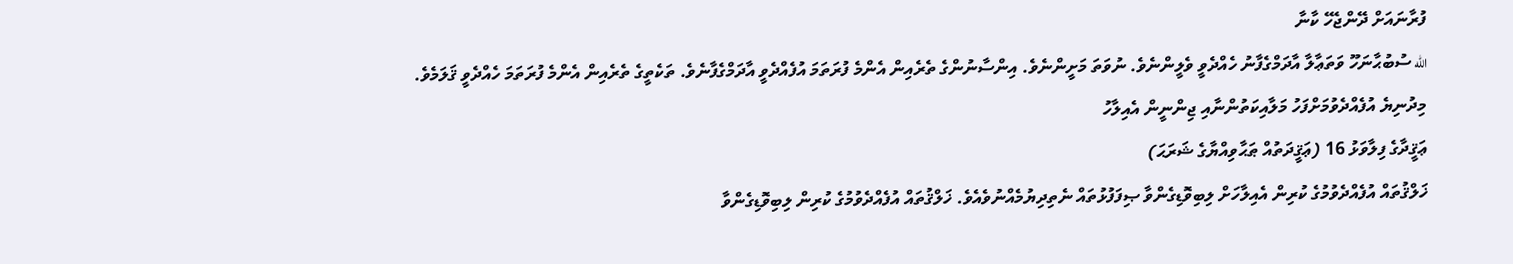ފުރާނައަށް ދޭންޖެހޭ ކާނާ
الله ސުބުޙާނަހޫ ވަތަޢާލާ އާދަމްގެފާނު ހެއްދެވީ ވެލީންނެވެ. ނުވަތަ މަށީންނެވެ. އިންސާނުންގެ ތެރެއިން އެންމެ ފުރަތަމަ އުފެއްދެވީ އާދަމްގެފާނެވެ. ތަކެތީގެ ތެރެއިން އެންމެ ފުރަތަމަ ހެއްދެވީ ޤަލަމެވެ. މިދުނިޔެ އުފެއްދެވުމަށްފަހު މަލާއިކަތުންނާއި ޖިންނީން އެއިލާހު
ޢަޤީދާގެ ފިލާވަޅު 16 (ޢަޤީދަތުއް ޠަޙާވިއްޔާގެ ޝަރަޙަ)
ޚަލްޤުތައް އުފެއްދެވުމުގެ ކުރިން އެއިލާހަށް ލިބިވޮޑިގެންވާ ޞިފަފުޅުތައް ނެތިދިޔުމެއްނުވެއެވެ. ޚަލްޤުތައް އުފެއްދެވުމުގެ ކުރިން ލިބިވޮޑިގެންވާ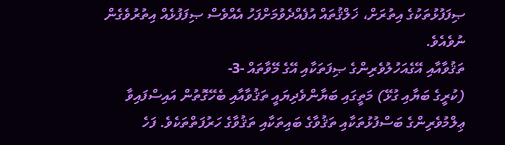ޞިފަފުޅުތަކުގެ އިތުރަށް، ޚަލްޤުތައް އުފެއްދެވުމަށްފަހު އެއްވެސް ޞިފަފުޅެއް އިތުރުވެގެން ނުވެއެވެ.
ތަޤުވާއާއި އޭގެއަހުލުވެރިންގެ ޞިފަތަކާއި އޭގެ މޭވާތައް -3-
(ކުރީގެ ބަޔާއި ގުޅޭ) މަތީގައި ބަޔާންވެދިޔައީ ތަޤުވާއާއި ބެހޭގޮތުން އައިސްފައިވާ ޢިލްމުވެރިންގެ ބަސްފުޅުތަކާއި ތަޤުވާގެ ބައިތަކާއި ތަޤުވާގެ ހަރުފަތްތަކެވެ. ފަހެ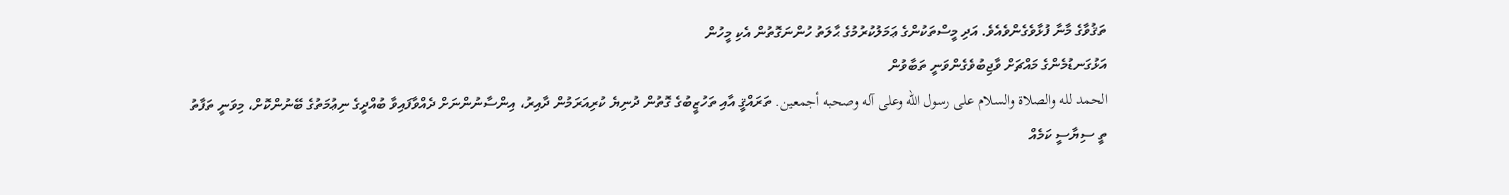ތަޤުވާގެ މާނާ ފުޅާވެގެންވެއެވެ. އަދި މީސްތަކުންގެ ޢަމަލުކުރުމުގެ ޙާލަތު ހުންނަގޮތުން އެކި މީހުން
އަޅުގަނޑުމެންގެ މައްޗަށް ވާޖިބުވެގެންވަނީ ތަބާވުން
الحمد لله والصلاة والسلام على رسول الله وعلى آله وصحبه أجمعين. ތަރައްޤީ އާއި ތަހުޒީބުގެ ގޮތުން ދުނިޔެ ކުރިއަރަމުން ދާއިރު، އިންސާނުންނަށް ދެއްވާފައިވާ ބުއްދީގެ ނިޢުމަތުގެ ބޭނުންކޮށް، މިވަނީ ތަފާތު
ތީ ސިޔާސީ ކަމެއް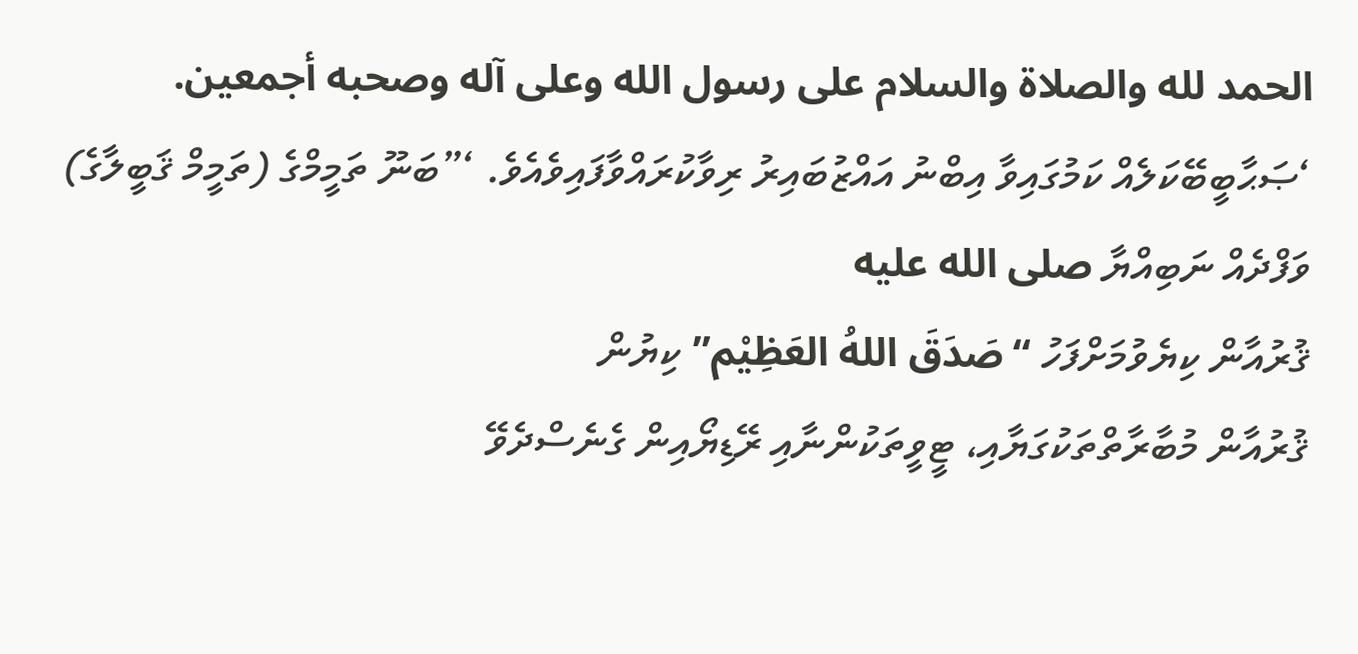الحمد لله والصلاة والسلام على رسول الله وعلى آله وصحبه أجمعين. ‘ޞަޙާބީބޭކަލެއް ކަމުގައިވާ އިބްނު އައްޒުބައިރު ރިވާކުރައްވާފައިވެއެވެ. ‘”ބަނޫ ތަމީމްގެ (ތަމީމް ޤަބީލާގެ) ވަފްދެއް ނަބިއްޔާ صلى الله عليه
ޤުރުއާން ކިޔެވުމަށްފަހު “صَدَقَ اللهُ العَظِيْم” ކިޔުން
ޤުރުއާން މުބާރާތްތަކުގަޔާއި، ޓީވީތަކުންނާއި ރޭޑިޔޯއިން ގެނެސްދެވޭ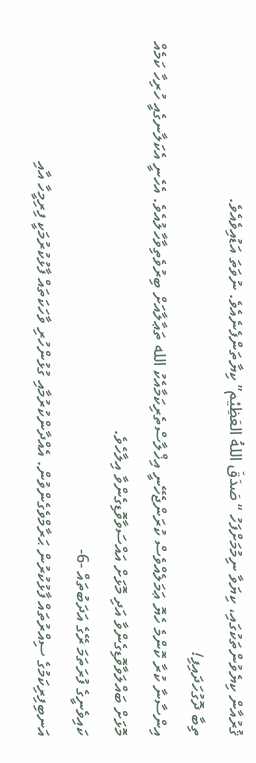ޤުރުއާން ކިޔެވުންތަކުގައި، ކިޔަވާ ނިމުމަށްފަހު “صَدَقَ اللهُ العَظِيْم” ކިޔާތަންފެނެއެވެ. ނުވަތަ އަޑުއިވެއެވެ.
ތިބާ ދޮގުހަދައިފި!
އިންސާނާ ކުރާ ކޮންމެ ހެޔޮ ޢަމަލެއްވެސް ކުރަންޖެހޭނީ އިޚްލާސްތެރިކަމާއެކު الله ތަޢާލާއަށް ބިރުވެތިވާހާލުއެވެ. އެހެނީ އެކަލާނގެއީ ހުރިހާ ކަމެއް މޮޅަށް ބައްލަވާވޮޑިގެންވާ އަދި މޮޅަށް އައްސަވާވޮޑިގެންވާ އިލާހެވެ.
ކައިވެނީގެ ފުރަތަމަ ރޭގެ އަދަބުތައް -6-
އަނބިފިރިކަމުގެ ސިއްރުތައް ފާޅުކުރުން ޙަރާމްވެގެންވުން. އެއްދާންކުރުމާއި ގުޅުންހުރި ވާހަކަތައް ފާޅުކުރުމަކީ ފިރިމީހާ އާއި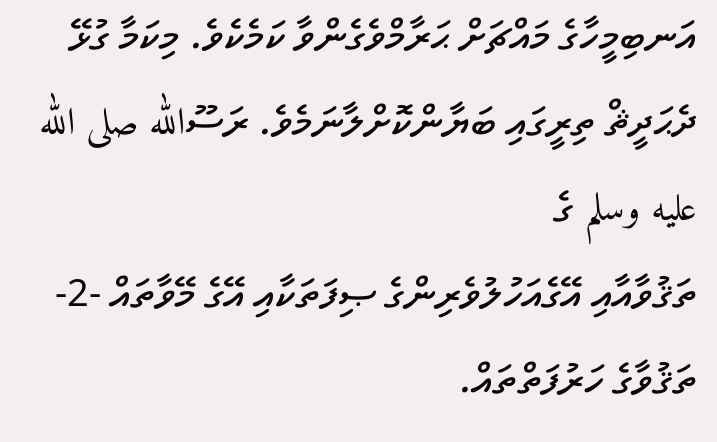އަނބިމީހާގެ މައްޗަށް ޙަރާމްވެގެންވާ ކަމެކެވެ. މިކަމާ ގުޅޭ ދެޙަދީޘް ތިރީގައި ބަޔާންކޮށްލާނަމެވެ. ރަސޫالله صلى الله عليه وسلم ގެ
ތަޤުވާއާއި އޭގެއަހުލުވެރިންގެ ޞިފަތަކާއި އޭގެ މޭވާތައް -2-
ތަޤުވާގެ ހަރުފަތްތައް.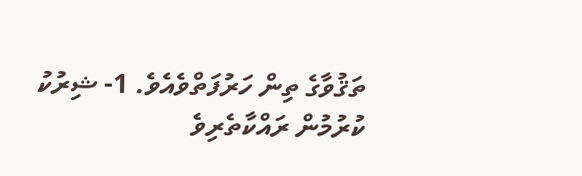ތަޤުވާގެ ތިން ހަރުފަތްވެއެވެ. 1- ޝިރުކު ކުރުމުން ރައްކާތެރިވެ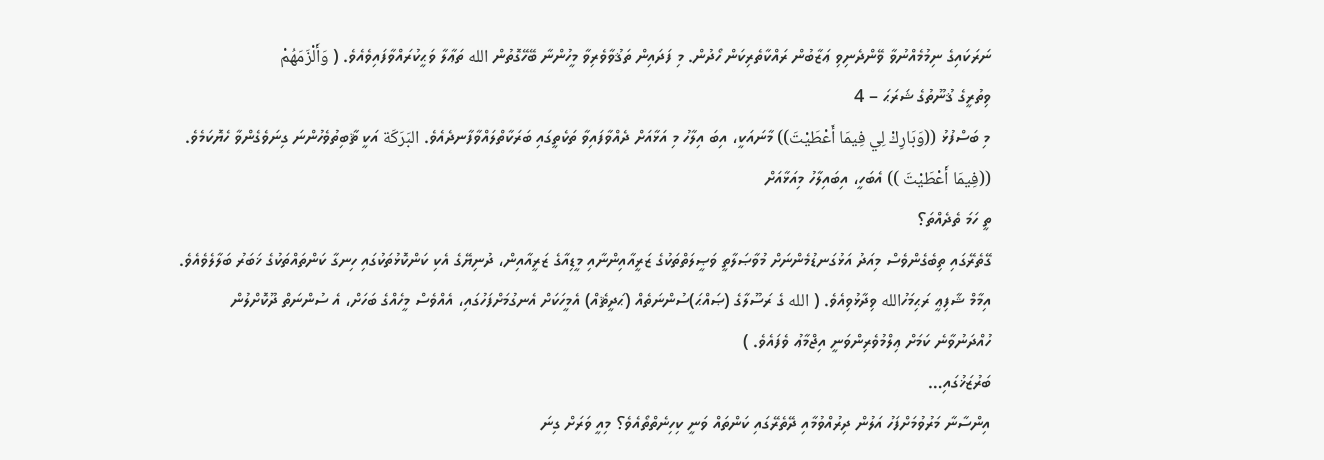ނަރަކައިގެ ނިމުމެއްނުވާ ވޭންދެނިވި ޢަޒާބުން ރައްކާތެރިކަން ހޯދުން. މި ފަދައިން ތަޤުވާވެރިވާ މީހުންނާ ބޭހޭގޮތުން الله ތަޢާލާ ވަޙީކުރައްވާފައިވެއެވެ. ( وَأَلْزَمَهُمْ
ވިތުރީގެ ޤުނޫތުގެ ޝަރަޙަ – 4
މި ބަސްފުޅު ((وَبَارِكْ لِي فِيمَا أَعْطَيْتَ)) މާނައަކީ، އިބަ އިލާހު މި އަޅާއަށް ދެއްވާފައިވާ ތަކެތީގައި ބަރަކާތްލައްވާފާނދެއެވެ. البَرَكَة އަކީ ޘާބިތުވެހުންނަ ގިނަވެގެންވާ ހެޔޮކަމެވެ. ((فِيمَا أَعْطَيْتَ )) އެބަހީ، އިބައިލާހު މިއަޅާއަށް
ތީ ހަމަ ތެދެއްތަ؟
ގޭތެރޭގައި ތިބެގެންވެސް މިއަދު އަޅުގަނޑުމެންނަށް މުވާޞަލާތީ ވަޞީލަތްތަކުގެ ޒަރީއާއިންނާއި މީޑިއާގެ ޒަރީއާއިން، ދުނިޔޭގެ އެކި ކަންކޮޅުތަކުގައި ހިނގާ ކަންތައްތަކުގެ ޚަބަރު ބަލާލެވެއެވެ.
އިމާމް ޝާފިޢީ ރަޙިމަހުالله ވިދާޅުވިއެވެ. ( الله ގެ ރަސޫލާގެ (ޞައްޙަ)ސުންނަތެއް (ޙަދީޘެއް) އެމީހަކަށް އެނގުމަށްފަހުގައި، އެއްވެސް މީހެއްގެ ބަހަށް، އެ ސުންނަތް ދޫކޮށްލުން ހުއްދަނުވާނެ ކަމަށް ޢިލްމުވެރިންވަނީ އިޖްމާޢު ވެފައެވެ. )
ބަރުޒަޚުގައި…
އިންސާނާ މަރުވުމަށްފަހު އަލުން ދިރުއްވުމާއި ދޭތެރޭގައި ކަންތައް ވަނީ ކިހިނެތްތޯއެވެ؟ މިއީ ވަރަށް ގިނަ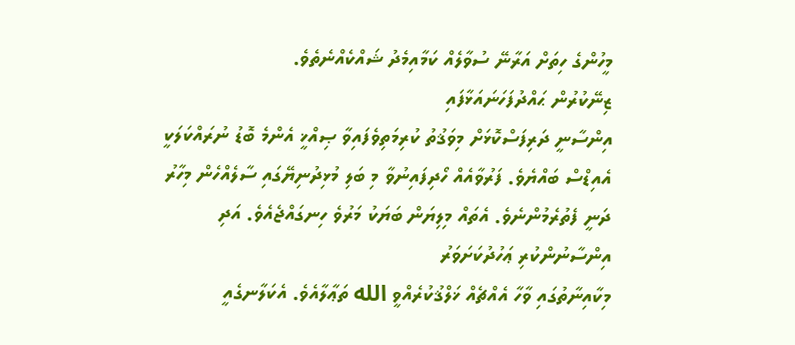މީހުންގެ ހިތަށް އަރާނޭ ސުވާލެއް ކަމާއިމެދު ޝައްކެއްނެތެވެ.
ޒިނޭކުރުން ޙައްދުފަހަނައަޅާފައި
އިންސާނީ ދަރިފަސްކޮޅަށް މިވަޤުތު ކުރިމަތިވެފައިވާ ޞިއްޚީ އެންމެ ބޮޑު ނުރައްކަލަކީ އެއިޑްސް ބައްޔެވެ. ފަރުވާއެއް ހޯދިފައިނުވާ މި ބަލި މުޅިދުނިޔޭގައި ސާލެއްހެން މިހާރު ދަނީ ފެތުރެމުންނެވެ. އެތައް މިލިޔަން ބަޔަކު މަރުވެ ހިނގައްޖެއެވެ. އަދި
އިންސާނުންކުރި ޢަހުދުކަށަވަރު
މިކާއިނާތުގައި ވާހާ އެއްޗެއް ޚަލްޤުކުރެއްވީ الله ތަޢާލާއެވެ. އެކަލާނގެއީ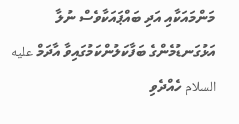މަންމައަކާއި އަދި ބައްޕައަކާވެސް ނުލާ އަޅުގަނޑުމެންގެ ބަފާކަލުންކަމުގައިވާ އާދަމް عليه السلام ހެއްދެވި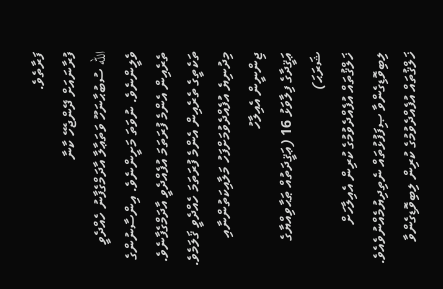ފަރާތެވެ.
ފުރާނައަށް ދޭންޖެހޭ ކާނާ
الله ސުބުޙާނަހޫ ވަތަޢާލާ އާދަމްގެފާނު ހެއްދެވީ ވެލީންނެވެ. ނުވަތަ މަށީންނެވެ. އިންސާނުންގެ ތެރެއިން އެންމެ ފުރަތަމަ އުފެއްދެވީ އާދަމްގެފާނެވެ. ތަކެތީގެ ތެރެއިން އެންމެ ފުރަތަމަ ހެއްދެވީ ޤަލަމެވެ. މިދުނިޔެ އުފެއްދެވުމަށްފަހު މަލާއިކަތުންނާއި ޖިންނީން އެއިލާހު
ޢަޤީދާގެ ފިލާވަޅު 16 (ޢަޤީދަތުއް ޠަޙާވިއްޔާގެ ޝަރަޙަ)
ޚަލްޤުތައް އުފެއްދެވުމުގެ ކުރިން އެއިލާހަށް ލިބިވޮޑިގެންވާ ޞިފަފުޅުތައް ނެތިދިޔުމެއްނުވެއެވެ. ޚަލްޤުތައް އުފެއްދެވުމުގެ ކުރިން ލިބިވޮޑިގެންވާ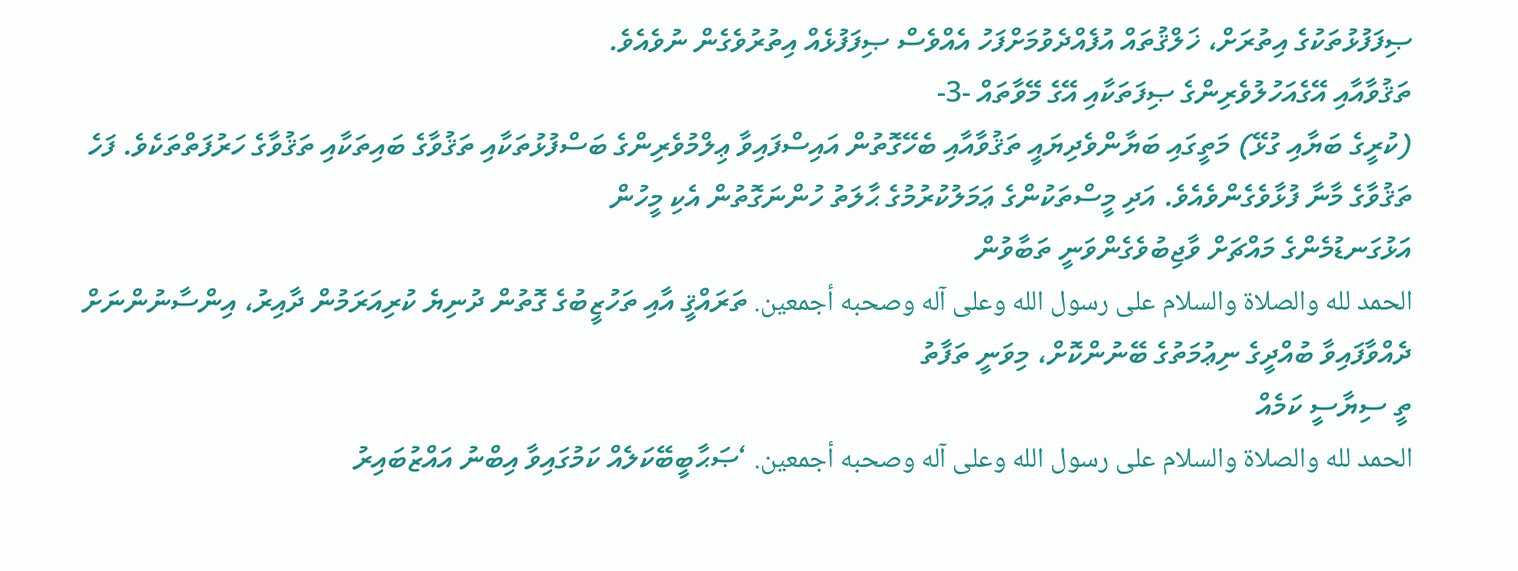ޞިފަފުޅުތަކުގެ އިތުރަށް، ޚަލްޤުތައް އުފެއްދެވުމަށްފަހު އެއްވެސް ޞިފަފުޅެއް އިތުރުވެގެން ނުވެއެވެ.
ތަޤުވާއާއި އޭގެއަހުލުވެރިންގެ ޞިފަތަކާއި އޭގެ މޭވާތައް -3-
(ކުރީގެ ބަޔާއި ގުޅޭ) މަތީގައި ބަޔާންވެދިޔައީ ތަޤުވާއާއި ބެހޭގޮތުން އައިސްފައިވާ ޢިލްމުވެރިންގެ ބަސްފުޅުތަކާއި ތަޤުވާގެ ބައިތަކާއި ތަޤުވާގެ ހަރުފަތްތަކެވެ. ފަހެ ތަޤުވާގެ މާނާ ފުޅާވެގެންވެއެވެ. އަދި މީސްތަކުންގެ ޢަމަލުކުރުމުގެ ޙާލަތު ހުންނަގޮތުން އެކި މީހުން
އަޅުގަނޑުމެންގެ މައްޗަށް ވާޖިބުވެގެންވަނީ ތަބާވުން
الحمد لله والصلاة والسلام على رسول الله وعلى آله وصحبه أجمعين. ތަރައްޤީ އާއި ތަހުޒީބުގެ ގޮތުން ދުނިޔެ ކުރިއަރަމުން ދާއިރު، އިންސާނުންނަށް ދެއްވާފައިވާ ބުއްދީގެ ނިޢުމަތުގެ ބޭނުންކޮށް، މިވަނީ ތަފާތު
ތީ ސިޔާސީ ކަމެއް
الحمد لله والصلاة والسلام على رسول الله وعلى آله وصحبه أجمعين. ‘ޞަޙާބީބޭކަލެއް ކަމުގައިވާ އިބްނު އައްޒުބައިރު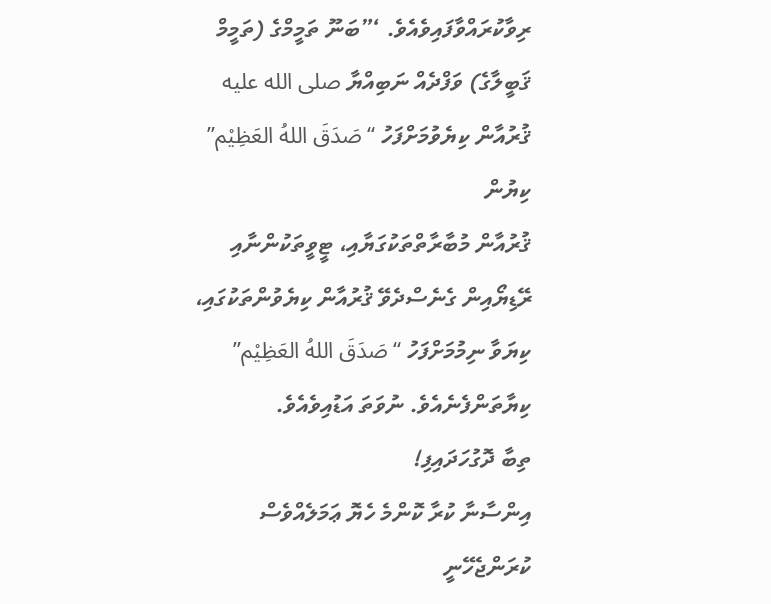ރިވާކުރައްވާފައިވެއެވެ. ‘”ބަނޫ ތަމީމްގެ (ތަމީމް ޤަބީލާގެ) ވަފްދެއް ނަބިއްޔާ صلى الله عليه
ޤުރުއާން ކިޔެވުމަށްފަހު “صَدَقَ اللهُ العَظِيْم” ކިޔުން
ޤުރުއާން މުބާރާތްތަކުގަޔާއި، ޓީވީތަކުންނާއި ރޭޑިޔޯއިން ގެނެސްދެވޭ ޤުރުއާން ކިޔެވުންތަކުގައި، ކިޔަވާ ނިމުމަށްފަހު “صَدَقَ اللهُ العَظِيْم” ކިޔާތަންފެނެއެވެ. ނުވަތަ އަޑުއިވެއެވެ.
ތިބާ ދޮގުހަދައިފި!
އިންސާނާ ކުރާ ކޮންމެ ހެޔޮ ޢަމަލެއްވެސް ކުރަންޖެހޭނީ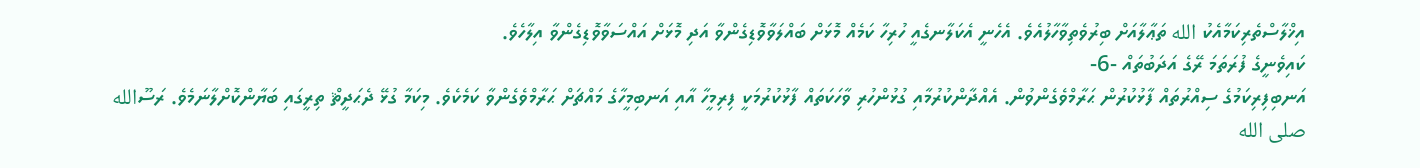އިޚްލާސްތެރިކަމާއެކު الله ތަޢާލާއަށް ބިރުވެތިވާހާލުއެވެ. އެހެނީ އެކަލާނގެއީ ހުރިހާ ކަމެއް މޮޅަށް ބައްލަވާވޮޑިގެންވާ އަދި މޮޅަށް އައްސަވާވޮޑިގެންވާ އިލާހެވެ.
ކައިވެނީގެ ފުރަތަމަ ރޭގެ އަދަބުތައް -6-
އަނބިފިރިކަމުގެ ސިއްރުތައް ފާޅުކުރުން ޙަރާމްވެގެންވުން. އެއްދާންކުރުމާއި ގުޅުންހުރި ވާހަކަތައް ފާޅުކުރުމަކީ ފިރިމީހާ އާއި އަނބިމީހާގެ މައްޗަށް ޙަރާމްވެގެންވާ ކަމެކެވެ. މިކަމާ ގުޅޭ ދެޙަދީޘް ތިރީގައި ބަޔާންކޮށްލާނަމެވެ. ރަސޫالله صلى الله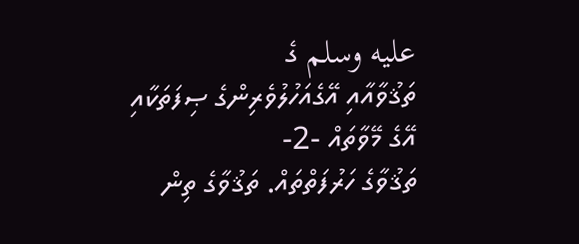عليه وسلم ގެ
ތަޤުވާއާއި އޭގެއަހުލުވެރިންގެ ޞިފަތަކާއި އޭގެ މޭވާތައް -2-
ތަޤުވާގެ ހަރުފަތްތައް. ތަޤުވާގެ ތިން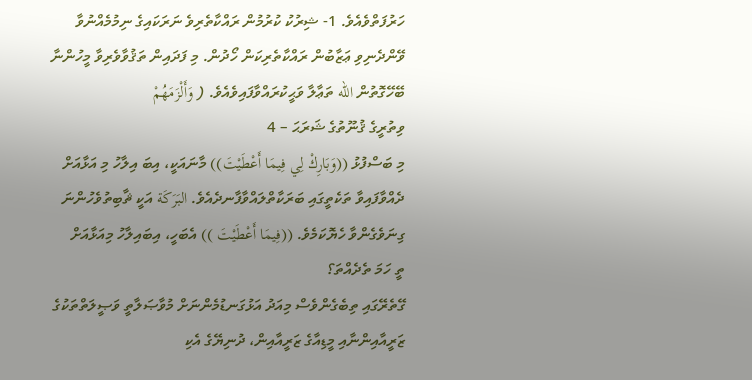ހަރުފަތްވެއެވެ. 1- ޝިރުކު ކުރުމުން ރައްކާތެރިވެ ނަރަކައިގެ ނިމުމެއްނުވާ ވޭންދެނިވި ޢަޒާބުން ރައްކާތެރިކަން ހޯދުން. މި ފަދައިން ތަޤުވާވެރިވާ މީހުންނާ ބޭހޭގޮތުން الله ތަޢާލާ ވަޙީކުރައްވާފައިވެއެވެ. ( وَأَلْزَمَهُمْ
ވިތުރީގެ ޤުނޫތުގެ ޝަރަޙަ – 4
މި ބަސްފުޅު ((وَبَارِكْ لِي فِيمَا أَعْطَيْتَ)) މާނައަކީ، އިބަ އިލާހު މި އަޅާއަށް ދެއްވާފައިވާ ތަކެތީގައި ބަރަކާތްލައްވާފާނދެއެވެ. البَرَكَة އަކީ ޘާބިތުވެހުންނަ ގިނަވެގެންވާ ހެޔޮކަމެވެ. ((فِيمَا أَعْطَيْتَ )) އެބަހީ، އިބައިލާހު މިއަޅާއަށް
ތީ ހަމަ ތެދެއްތަ؟
ގޭތެރޭގައި ތިބެގެންވެސް މިއަދު އަޅުގަނޑުމެންނަށް މުވާޞަލާތީ ވަޞީލަތްތަކުގެ ޒަރީއާއިންނާއި މީޑިއާގެ ޒަރީއާއިން، ދުނިޔޭގެ އެކި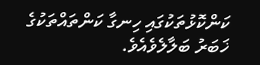ކަންކޮޅުތަކުގައި ހިނގާ ކަންތައްތަކުގެ ޚަބަރު ބަލާލެވެއެވެ.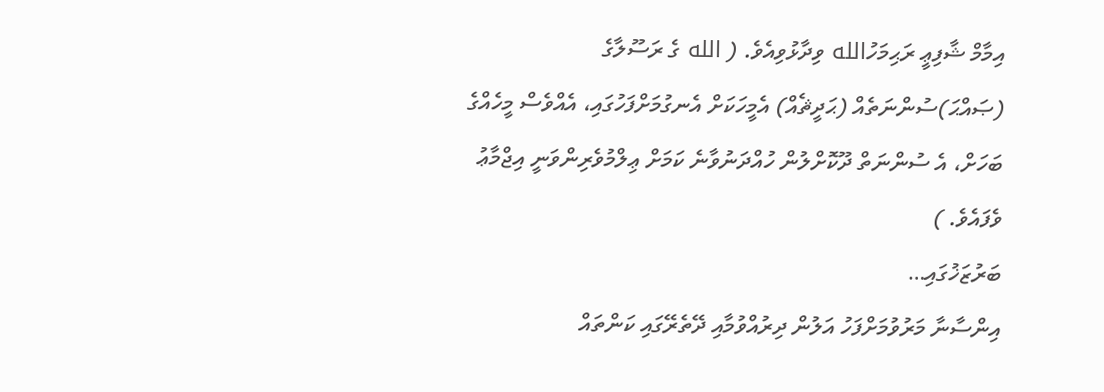އިމާމް ޝާފިޢީ ރަޙިމަހުالله ވިދާޅުވިއެވެ. ( الله ގެ ރަސޫލާގެ (ޞައްޙަ)ސުންނަތެއް (ޙަދީޘެއް) އެމީހަކަށް އެނގުމަށްފަހުގައި، އެއްވެސް މީހެއްގެ ބަހަށް، އެ ސުންނަތް ދޫކޮށްލުން ހުއްދަނުވާނެ ކަމަށް ޢިލްމުވެރިންވަނީ އިޖްމާޢު ވެފައެވެ. )
ބަރުޒަޚުގައި…
އިންސާނާ މަރުވުމަށްފަހު އަލުން ދިރުއްވުމާއި ދޭތެރޭގައި ކަންތައް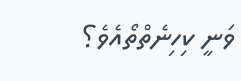ވަނީ ކިހިނެތްތޯއެވެ؟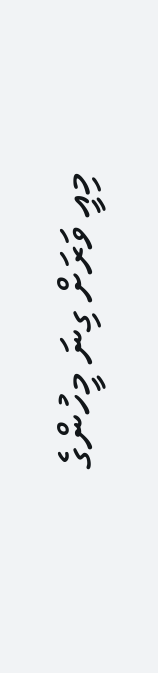މިއީ ވަރަށް ގިނަ މީހުންގެ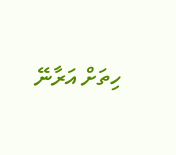ހިތަށް އަރާނޭ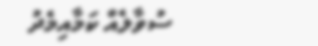ސުވާލެއް ކަމާއިމެދު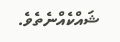ޝައްކެއްނެތެވެ.